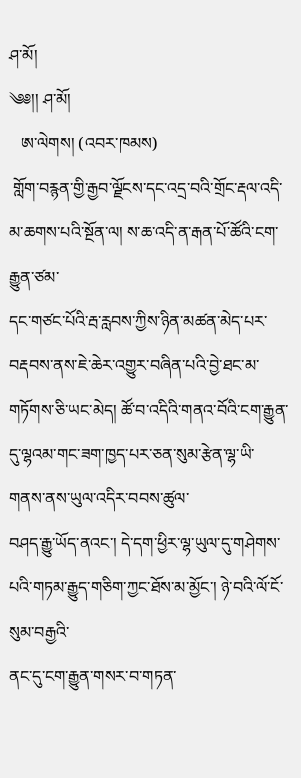ཤ་མོ།
༄༅།། ཤ་མོ།
   ཨ་ལེགས། (འབར་ཁམས)
 གློག་བརྙན་གྱི་རྒྱབ་ལྗོངས་དང་འདྲ་བའི་གྲོང་རྡལ་འདི་མ་ཆགས་པའི་སྔོན་ལ། ས་ཆ་འདི་ན་རྒན་པོ་ཚོའི་ངག་རྒྱུན་ཙམ་
དང་གཙང་པོའི་རྦ་རླབས་ཀྱིས་ཉིན་མཚན་མེད་པར་བརྡབས་ནས་ཇེ་ཆེར་འགྱུར་བཞིན་པའི་བྱེ་ཐང་མ་གཏོགས་ཅི་ཡང་མེད། ཚོ་བ་འདིའི་གནའ་བོའི་ངག་རྒྱུན་དུ་ལྷའམ་གང་ཟག་ཁྱད་པར་ཅན་སུམ་རྩེན་ལྷ་ཡི་གནས་ནས་ཡུལ་འདིར་བབས་ཚུལ་
བཤད་རྒྱུ་ཡོད་ནའང་། དེ་དག་ཕྱིར་ལྷ་ཡུལ་དུ་གཤེགས་པའི་གཏམ་རྒྱུད་གཅིག་ཀྱང་ཐོས་མ་མྱོང་། ཉེ་བའི་ལོ་ངོ་སུམ་བརྒྱའི་
ནང་དུ་ངག་རྒྱུན་གསར་བ་གཏན་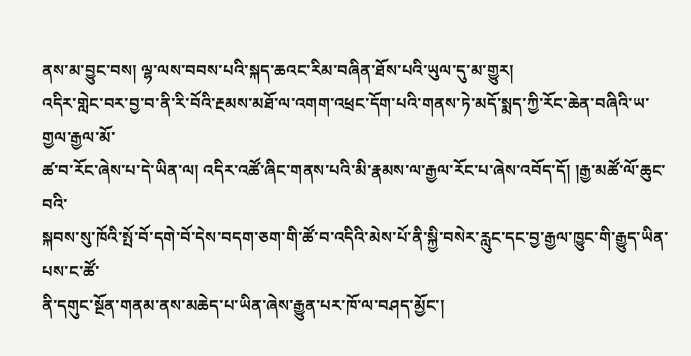ནས་མ་བྱུང་བས། ལྷ་ལས་བབས་པའི་སྐད་ཆའང་རིམ་བཞིན་ཐོས་པའི་ཡུལ་དུ་མ་གྱུར།
འདིར་གླེང་བར་བྱ་བ་ནི་རི་བོའི་རྔམས་མཐོ་ལ་འགག་འཕྲང་དོག་པའི་གནས་ཏེ་མདོ་སྨད་ཀྱི་རོང་ཆེན་བཞིའི་ཡ་གྱལ་རྒྱལ་མོ་
ཚ་བ་རོང་ཞེས་པ་དེ་ཡིན་ལ། འདིར་འཚོ་ཞིང་གནས་པའི་མི་རྣམས་ལ་རྒྱལ་རོང་པ་ཞེས་འབོད་དོ། །རྒྱ་མཚོ་ལོ་ཆུང་བའི་
སྐབས་སུ་ཁོའི་སྤོ་བོ་དགེ་བོ་དེས་བདག་ཅག་གི་ཚོ་བ་འདིའི་མེས་པོ་ནི་སྐྱི་བསེར་རླུང་དང་བྱ་རྒྱལ་ཁྱུང་གི་རྒྱུད་ཡིན་པས་ང་ཚོ་
ནི་དགུང་སྔོན་གནམ་ནས་མཆེད་པ་ཡིན་ཞེས་རྒྱུན་པར་ཁོ་ལ་བཤད་མྱོང་།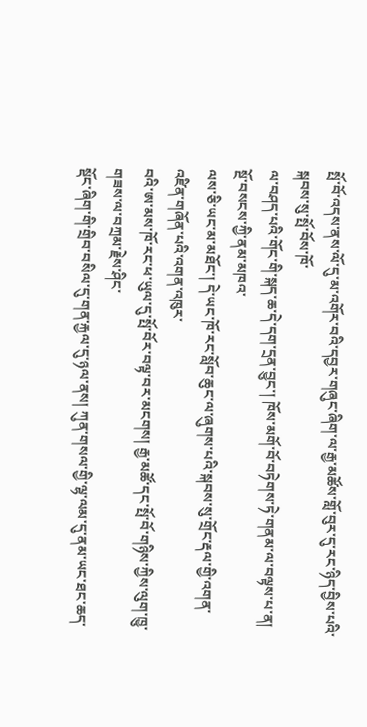སྤོ་བོ་འདས་ནས་ལོ་དུ་མ་འགོར་བའི་དབྱར་གཞུང་ཞིག་ལ་རྒྱ་མཚོས་གློ་བུར་དུ་རང་ཉིད་བྱིས་པའི་སྐབས་སུ་སྤོ་བོས་ཁོ་
ལ་བཤད་པའི་གོང་གི་སྐད་ཆ་དེ་དག་དྲན་བྱུང་། ཁོས་མགོ་བོ་བཏེགས་ཏེ་གནམ་ལ་བལྟས་པ་ན། སྔོ་བསངས་ཀྱི་ནམ་མཁའ་
ལས་ཅི་ཡང་མ་མཐོང་། དེ་ཡང་ཁོ་རང་སློབ་ཆུང་ལ་ཞུགས་པའི་སྐབས་སུ་གྲོང་རྡལ་གྱི་འགན་འཛིན་གཞོན་པའི་འགན་འཁུར་
བའི་ཨ་མས་ཁོ་རང་ཕ་ཡུལ་དུ་སྤོ་བོར་བལྟ་བར་མངགས། རྒྱ་མཚོ་དང་སྤོ་བོ་གཉིས་ཀྱིས་ལུག་ཁྱུ་གཟས་ལ་བཀྲམ་རྗེས་ཤིང་
སྡོང་ཞིག་གི་གྲིབ་བསིལ་དུ་གན་རྐྱལ་དུ་ཉལ་ནས། ཀུན་གསལ་གྱི་ལྷ་ལམ་དུ་ནམ་ཡང་ཐང་ཆད་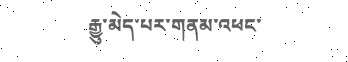རྒྱུ་མེད་པར་གནམ་འཕང་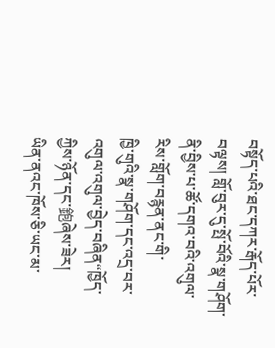བསྟོད་པའི་ཐང་དཀར་རྒོད་པོར་བལྟས། གློ་བུར་དུ་སྤོ་བོའི་སྣ་གཤོག་ནི་བྱིས་པ་ཚོ་དགའ་བའི་འགུལ་རིས་གློག་བརྙན་ནང་གི་
ཁྱི་གུའི་སྣ་གཤོག་དང་འདྲ་བར་འགུལ་འགུལ་བྱེད་བཞིན“ཁྱོད་ཀྱིས་ཉོན་དང་鉋ཞེས་ཟེར།
ཡིན་ནའང་ཁོས་ཅི་ཡང་མ་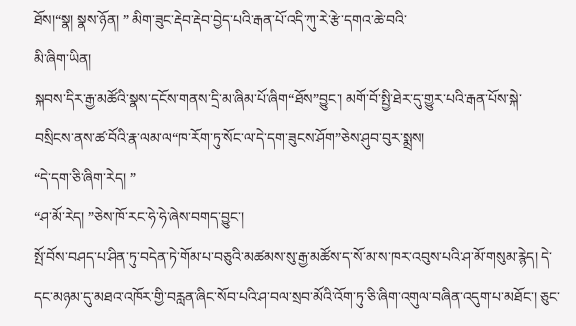ཐོས།“སྣ། སྣས་ཉོན། ” མིག་ཟུང་རྡེབ་རྡེབ་བྱེད་པའི་རྒན་པོ་འདི་ཀུ་རེ་རྩེ་དགའ་ཆེ་བའི་
མི་ཞིག་ཡིན།
སྐབས་དིར་རྒྱ་མཚོའི་སྣས་དངོས་གནས་དྲི་མ་ཞིམ་པོ་ཞིག“ཐོས”བྱུང་། མགོ་བོ་སྤྱི་ཐེར་དུ་གྱུར་པའི་རྒན་པོས་སྐེ་
བསྲིངས་ནས་ཚ་བོའི་རྣ་ལམ་ལ“ཁ་རོག་ཏུ་སོང་ལ་དེ་དག་ཟུངས་ཤོག”ཅེས་ཤུབ་བུར་སྨྲས།
“དེ་དག་ཅི་ཞིག་རེད། ”
“ཤ་མོ་རེད། ”ཅེས་ཁོ་རང་ཧེ་ཧེ་ཞེས་བགད་བྱུང་།
སྤོ་བོས་བཤད་པ་ཤིན་ཏུ་བདེན་ཏེ་གོམ་པ་བཅུའི་མཚམས་སུ་རྒྱ་མཚོས་ད་སོ་མ་ས་ཁར་འབུས་པའི་ཤ་མོ་གསུམ་རྙེད། དེ་
དང་མཉམ་དུ་མཐའ་འཁོར་གྱི་བརླན་ཞིང་སོབ་པའི་ཤ་བལ་སྲབ་མོའི་འོག་ཏུ་ཅི་ཞིག་འགུལ་བཞིན་འདུག་པ་མཐོང་། ཅུང་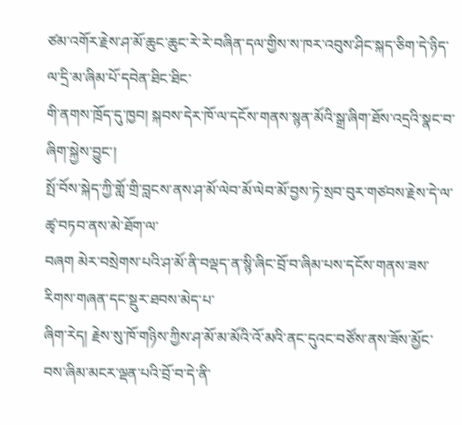ཙམ་འགོར་རྗེས་ཤ་མོ་ཆུང་ཆུང་རེ་རེ་བཞིན་དལ་གྱིས་ས་ཁར་འབུས་ཤིང་སྐད་ཅིག་དེ་ཉིད་ལ་དྲི་མ་ཞིམ་པོ་དབེན་ཐིང་ཐིང་
གི་ནགས་ཁྲོད་དུ་ཁྱབ། སྐབས་དེར་ཁོ་ལ་དངོས་གནས་སྙན་མོའི་སྒྲ་ཞིག་ཐོས་འདྲའི་སྣང་བ་ཞིག་སྐྱེས་བྱུང་།
སྤོ་བོས་སྐེད་ཀྱི་གློ་གྲི་བླངས་ནས་ཤ་མོ་ལེབ་མོ་ལེབ་མོ་བྱས་ཏེ་སྲབ་བུར་གཙབས་རྗེས་དེ་ལ་ཚྭ་བཏབ་ནས་མེ་ཐོག་ལ་
བཞག མེར་བསྲེགས་པའི་ཤ་མོ་ནི་བལྡད་ན་སྙི་ཞིང་བྲོ་བ་ཞིམ་པས་དངོས་གནས་ཟས་རིགས་གཞན་དང་སྡུར་ཐབས་མེད་པ་
ཞིག་རེད། རྗེས་སུ་ཁོ་གཉིས་ཀྱིས་ཤ་མོ་མ་མོའི་འོ་མའི་ནང་དུའང་བཙོས་ནས་ཟོས་མྱོང་བས་ཞིམ་མངར་ལྡན་པའི་བྲོ་བ་དེ་ནི་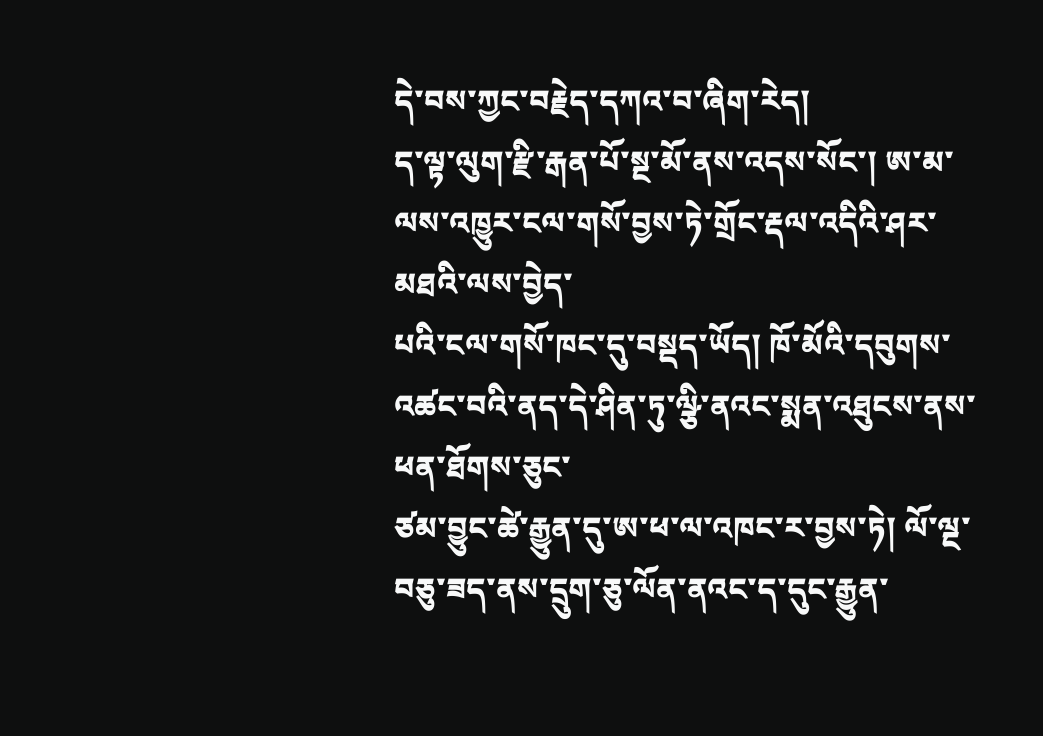དེ་བས་ཀྱང་བརྗེད་དཀའ་བ་ཞིག་རེད།
ད་ལྟ་ལུག་རྫི་རྒན་པོ་སྔ་མོ་ནས་འདས་སོང་། ཨ་མ་ལས་འཁྱུར་ངལ་གསོ་བྱས་ཏེ་གྲོང་རྡལ་འདིའི་ཤར་མཐའི་ལས་བྱེད་
པའི་ངལ་གསོ་ཁང་དུ་བསྡད་ཡོད། ཁོ་མོའི་དབུགས་འཚང་བའི་ནད་དེ་ཤིན་ཏུ་ལྩི་ནའང་སྨན་འཐུངས་ནས་ཕན་ཐོགས་ཅུང་
ཙམ་བྱུང་ཚེ་རྒྱུན་དུ་ཨ་ཕ་ལ་འཁང་ར་བྱས་ཏེ། ལོ་ལྔ་བཅུ་ཟད་ནས་དྲུག་ཅུ་ལོན་ནའང་ད་དུང་རྒྱུན་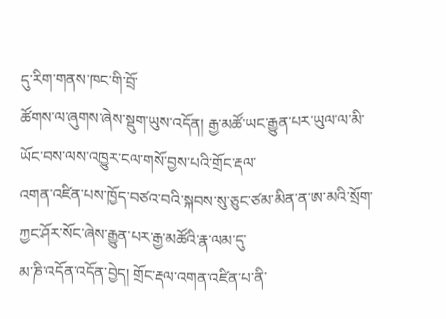དུ་རིག་གནས་ཁང་གི་བྲོ་
ཚོགས་ལ་ཞུགས་ཞེས་སྡུག་ཡུས་འདོན། རྒྱ་མཚོ་ཡང་རྒྱུན་པར་ཡུལ་ལ་མི་ཡོང་བས་ལས་འཁྱུར་ངལ་གསོ་བྱས་པའི་གྲོང་རྡལ་
འགན་འཛིན་པས་ཁྱོད་བཙའ་བའི་སྐབས་སུ་ཅུང་ཙམ་མིན་ན་ཨ་མའི་སྲོག་ཀྱང་ཤོར་སོང་ཞེས་རྒྱུན་པར་རྒྱ་མཚོའི་རྣ་ལམ་དུ་
མ་ཎི་འདོན་འདོན་བྱེད། གྲོང་རྡལ་འགན་འཛིན་པ་ནི་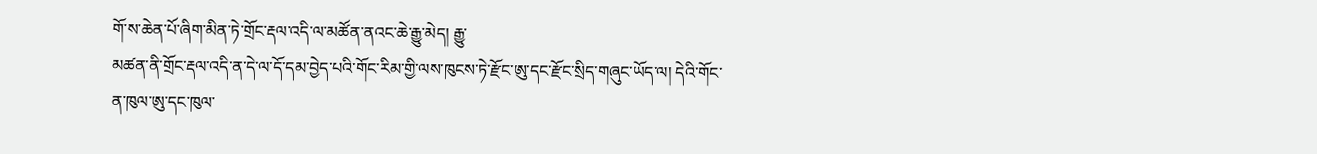གོ་ས་ཆེན་པོ་ཞིག་མིན་ཏེ་གྲོང་རྡལ་འདི་ལ་མཚོན་ནའང་ཆེ་རྒྱུ་མེད། རྒྱུ་
མཚན་ནི་གྲོང་རྡལ་འདི་ན་དེ་ལ་དོ་དམ་བྱེད་པའི་གོང་རིམ་གྱི་ལས་ཁུངས་ཏེ་རྫོང་ཨུ་དང་རྫོང་སྲིད་གཞུང་ཡོད་ལ། དེའི་གོང་
ན་ཁུལ་ཨུ་དང་ཁུལ་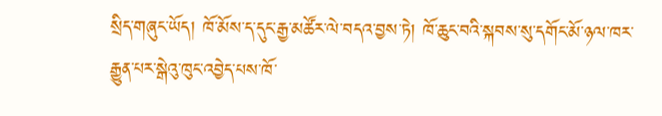སྲིད་གཞུང་ཡོད། ཁོ་མོས་ད་དུང་རྒྱ་མཚོར་ལེ་བདའ་བྱས་ཏེ། ཁོ་ཆུང་བའི་སྐབས་སུ་དགོང་མོ་ཉལ་ཁར་
རྒྱུན་པར་སྒེའུ་ཁུང་འབྱེད་པས་ཁོ་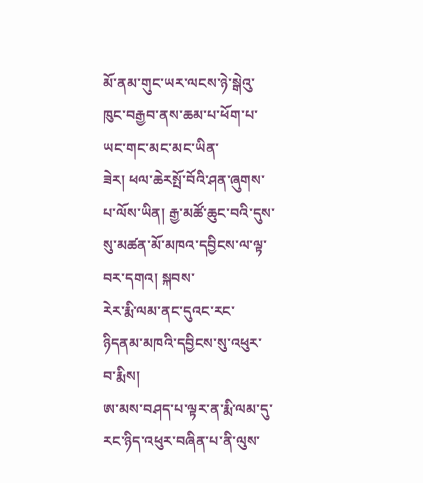མོ་ནམ་གུང་ཡར་ལངས་ཉེ་སྒེའུ་ཁུང་བརྒྱབ་ནས་ཆམ་པ་ཕོག་པ་ཡང་གང་མང་མང་ཡིན་
ཟེར། ཕལ་ཆེརསྤོ་བོའི་ཤན་ཞུགས་པ་ལོས་ཡིན། རྒྱ་མཚོ་ཆུང་བའི་དུས་སུ་མཚན་མོ་མཁའ་དབྱིངས་ལ་ལྟ་བར་དགའ། སྐབས་
རེར་རྨི་ལམ་ནང་དུའང་རང་ཉིདནམ་མཁའི་དབྱིངས་སུ་འཕུར་བ་རྨིས།
ཨ་མས་བཤད་པ་ལྟར་ན་རྨི་ལམ་དུ་རང་ཉིད་འཕུར་བཞིན་པ་ནི་ལུས་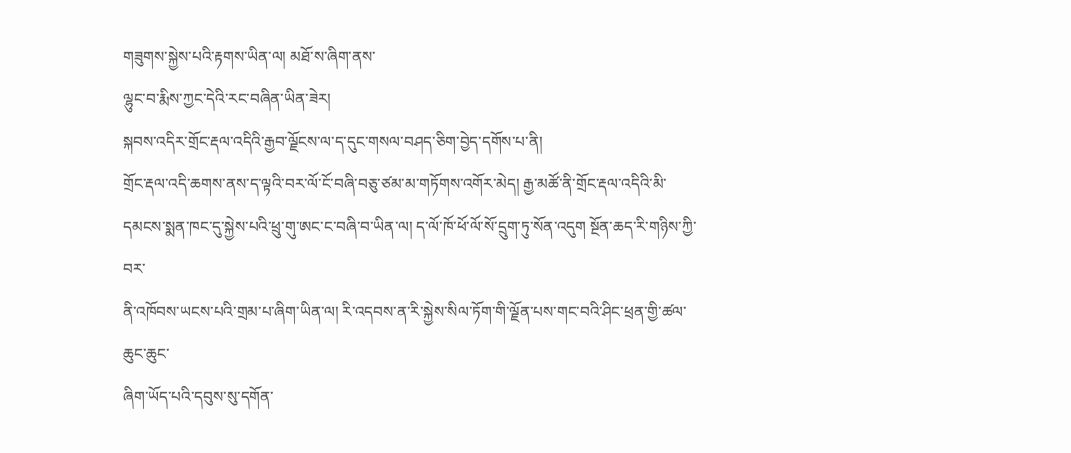གཟུགས་སྐྱེས་པའི་རྟགས་ཡིན་ལ། མཐོ་ས་ཞིག་ནས་
ལྷུང་བ་རྨིས་ཀྱང་དེའི་རང་བཞིན་ཡིན་ཟེར།
སྐབས་འདིར་གྲོང་རྡལ་འདིའི་རྒྱབ་ལྗོངས་ལ་ད་དུང་གསལ་བཤད་ཅིག་བྱེད་དགོས་པ་ནི།
གྲོང་རྡལ་འདི་ཆགས་ནས་ད་ལྟའི་བར་ལོ་ངོ་བཞི་བཅུ་ཙམ་མ་གཏོགས་འགོར་མེད། རྒྱ་མཚོ་ནི་གྲོང་རྡལ་འདིའི་མི་
དམངས་སྨན་ཁང་དུ་སྐྱེས་པའི་ཕྲུ་གུ་ཨང་ང་བཞི་བ་ཡིན་ལ། ད་ལོ་ཁོ་ཕོ་ལོ་སོ་དྲུག་ཏུ་སོན་འདུག སྔོན་ཆད་རི་གཉིས་ཀྱི་བར་
ནི་འཁོབས་ཡངས་པའི་གྲམ་པ་ཞིག་ཡིན་ལ། རི་འདབས་ན་རི་སྐྱེས་སིལ་ཏོག་གི་ལྗོན་པས་གང་བའི་ཤིང་ཕྲན་གྱི་ཚལ་ཆུང་ཆུང་
ཞིག་ཡོད་པའི་དབུས་སུ་དགོན་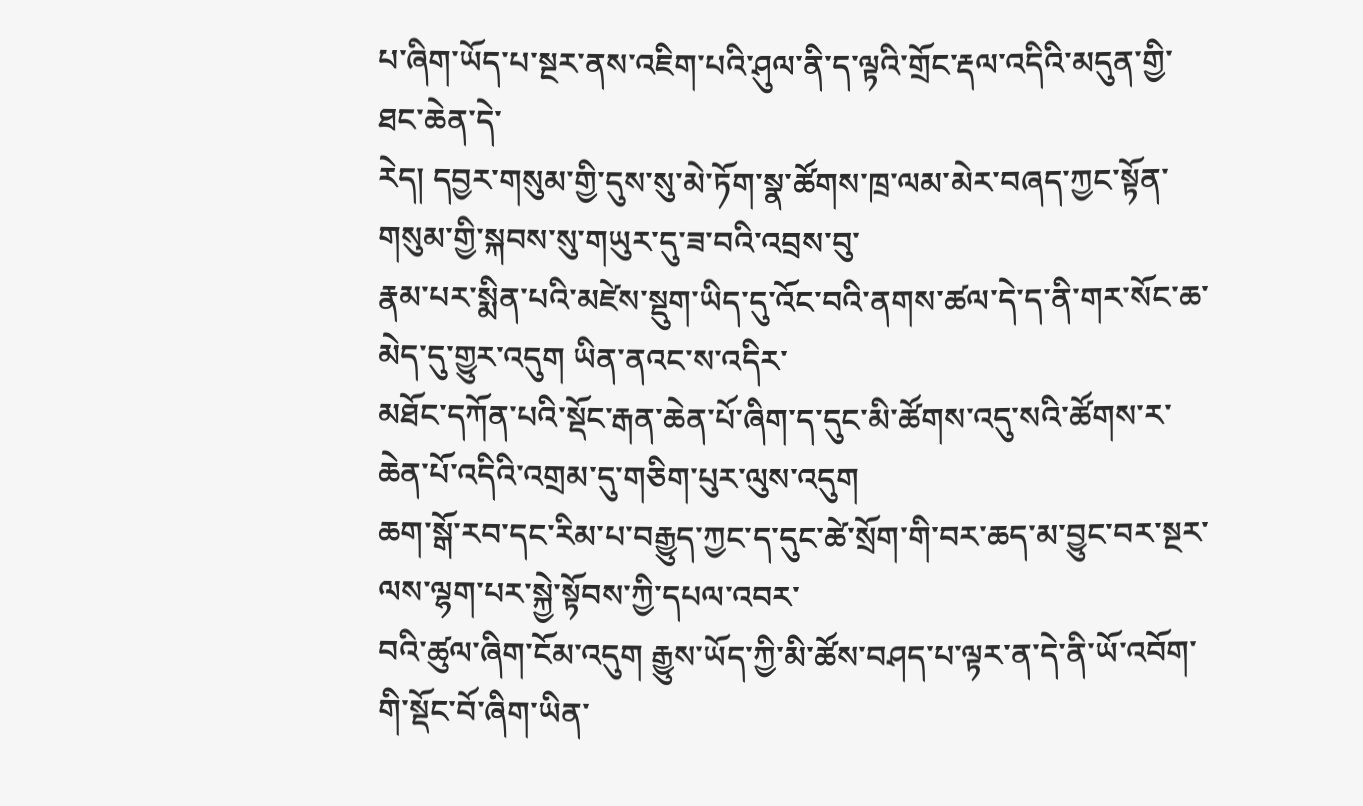པ་ཞིག་ཡོད་པ་སྔར་ནས་འཇིག་པའི་ཤུལ་ནི་ད་ལྟའི་གྲོང་རྡལ་འདིའི་མདུན་གྱི་ཐང་ཆེན་དེ་
རེད། དབྱར་གསུམ་གྱི་དུས་སུ་མེ་ཏོག་སྣ་ཚོགས་ཁྲ་ལམ་མེར་བཞད་ཀྱང་སྟོན་གསུམ་གྱི་སྐབས་སུ་གཡུར་དུ་ཟ་བའི་འབྲས་བུ་
རྣམ་པར་སྨིན་པའི་མཛེས་སྡུག་ཡིད་དུ་འོང་བའི་ནགས་ཚལ་དེ་ད་ནི་གར་སོང་ཆ་མེད་དུ་གྱུར་འདུག ཡིན་ནའང་ས་འདིར་
མཐོང་དཀོན་པའི་སྡོང་རྒན་ཆེན་པོ་ཞིག་ད་དུང་མི་ཚོགས་འདུ་སའི་ཚོགས་ར་ཆེན་པོ་འདིའི་འགྲམ་དུ་གཅིག་པུར་ལུས་འདུག
ཆག་སྒོ་རབ་དང་རིམ་པ་བརྒྱུད་ཀྱང་ད་དུང་ཚེ་སྲོག་གི་བར་ཆད་མ་བྱུང་བར་སྔར་ལས་ལྷག་པར་སྐྱེ་སྟོབས་ཀྱི་དཔལ་འབར་
བའི་ཚུལ་ཞིག་ངོམ་འདུག རྒྱུས་ཡོད་ཀྱི་མི་ཚོས་བཤད་པ་ལྟར་ན་དེ་ནི་ཡོ་འབོག་གི་སྡོང་བོ་ཞིག་ཡིན་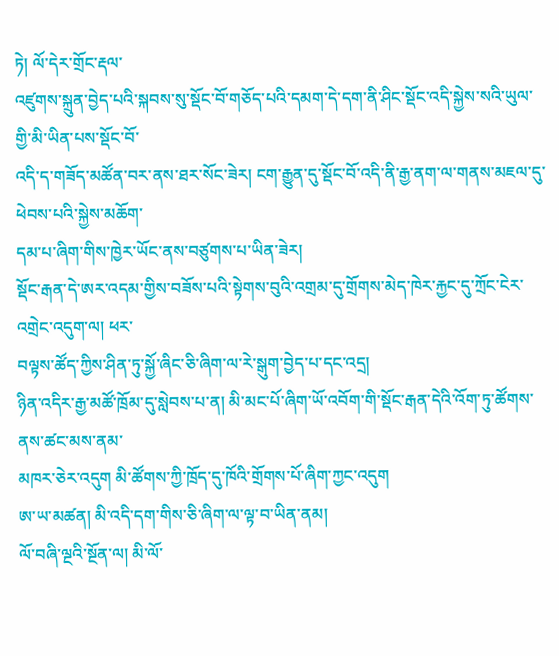ཏེ། ལོ་དེར་གྲོང་རྡལ་
འཛུགས་སྐྲུན་བྱེད་པའི་སྐབས་སུ་སྡོང་བོ་གཅོད་པའི་དམག་དེ་དག་ནི་ཤིང་སྡོང་འདི་སྐྱེས་སའི་ཡུལ་གྱི་མི་ཡིན་པས་སྡོང་བོ་
འདི་ད་གཟོད་མཚོན་བར་ནས་ཐར་སོང་ཟེར། ངག་རྒྱུན་དུ་སྡོང་བོ་འདི་ནི་རྒྱ་ནག་ལ་གནས་མཇལ་དུ་ཕེབས་པའི་སྐྱེས་མཆོག་
དམ་པ་ཞིག་གིས་ཁྱེར་ཡོང་ནས་བཙུགས་པ་ཡིན་ཟེར།
སྡོང་རྒན་དེ་ཨར་འདམ་གྱིས་བཟོས་པའི་སྟེགས་བུའི་འགྲམ་དུ་གྲོགས་མེད་ཁེར་རྐྱང་དུ་ཀྲོང་ངེར་འགྲེང་འདུག་ལ། ཕར་
བལྟས་ཚོད་ཀྱིས་ཤིན་ཏུ་སྐྱོ་ཞིང་ཅི་ཞིག་ལ་རེ་སྒུག་བྱེད་པ་དང་འདྲ།
ཉིན་འདིར་རྒྱ་མཚོ་ཁྲོམ་དུ་སླེབས་པ་ན། མི་མང་པོ་ཞིག་ཡོ་འབོག་གི་སྡོང་རྒན་དེའི་འོག་ཏུ་ཚོགས་ནས་ཚང་མས་ནམ་
མཁར་ཅེར་འདུག མི་ཚོགས་ཀྱི་ཁྲོད་དུ་ཁོའི་གྲོགས་པོ་ཞིག་ཀྱང་འདུག
ཨ་ཡ་མཚན། མི་འདི་དག་གིས་ཅི་ཞིག་ལ་ལྟ་བ་ཡིན་ནམ།
ལོ་བཞི་ལྔའི་སྔོན་ལ། མི་ལོ་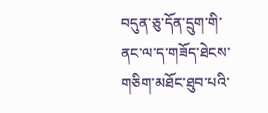བདུན་ཅུ་དོན་དྲུག་གི་ནང་ལ་ད་གཟོད་ཐེངས་གཅིག་མཐོང་ཐུབ་པའི་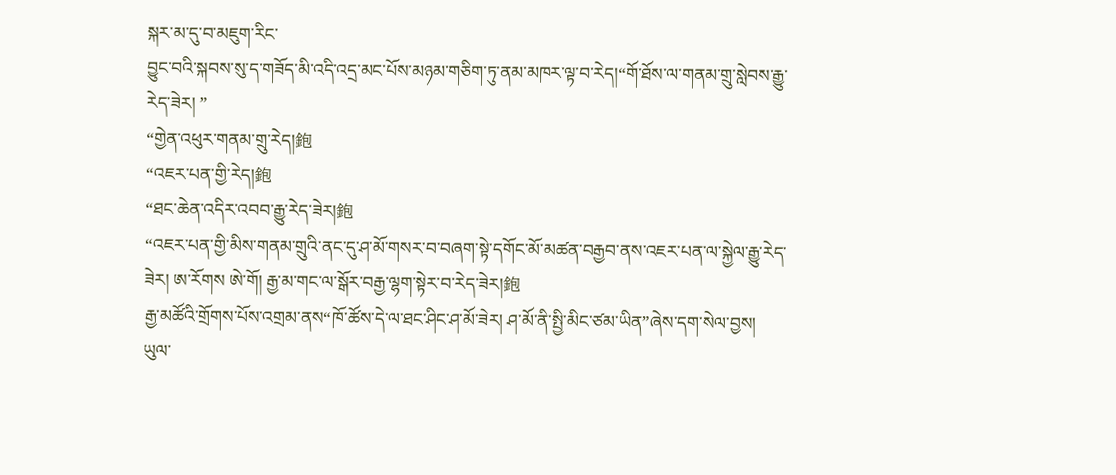སྐར་མ་དུ་བ་མཇུག་རིང་
བྱུང་བའི་སྐབས་སུ་ད་གཟོད་མི་འདི་འདྲ་མང་པོས་མཉམ་གཅིག་ཏུ་ནམ་མཁར་ལྟ་བ་རེད།“གོ་ཐོས་ལ་གནམ་གྲུ་སླེབས་རྒྱུ་
རེད་ཟེར། ”
“གྱེན་འཕུར་གནམ་གྲུ་རེད།鉋
“འཇར་པན་གྱི་རེད།鉋
“ཐང་ཆེན་འདིར་འབབ་རྒྱུ་རེད་ཟེར།鉋
“འཇར་པན་གྱི་མིས་གནམ་གྲུའི་ནང་དུ་ཤ་མོ་གསར་བ་བཞག་སྟེ་དགོང་མོ་མཚན་བརྒྱབ་ནས་འཇར་པན་ལ་སྐྱེལ་རྒྱུ་རེད་
ཟེར། ཨ་རོགས ཨེ་གོ། རྒྱ་མ་གང་ལ་སྒོར་བརྒྱ་ལྷག་སྟེར་བ་རེད་ཟེར།鉋
རྒྱ་མཚོའི་གྲོགས་པོས་འགྲམ་ནས“ཁོ་ཚོས་དེ་ལ་ཐང་ཤིང་ཤ་མོ་ཟེར། ཤ་མོ་ནི་སྤྱི་མིང་ཙམ་ཡིན”ཞེས་དག་སེལ་བྱས།
ཡུལ་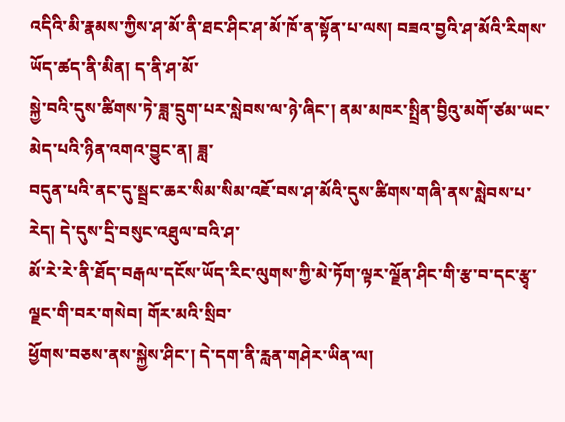འདིའི་མི་རྣམས་ཀྱིས་ཤ་མོ་ནི་ཐང་ཤིང་ཤ་མོ་ཁོ་ན་སྟོན་པ་ལས། བཟའ་བྱའི་ཤ་མོའི་རིགས་ཡོད་ཚད་ནི་མིན། ད་ནི་ཤ་མོ་
སྐྱེ་བའི་དུས་ཚིགས་ཏེ་ཟླ་དྲུག་པར་སླེབས་ལ་ཉེ་ཞིང་། ནམ་མཁར་སྤྲིན་བྱིའུ་མགོ་ཙམ་ཡང་མེད་པའི་ཉིན་འགའ་བྱུང་ན། ཟླ་
བདུན་པའི་ནང་དུ་སྦྲང་ཆར་སིམ་སིམ་འཇོ་བས་ཤ་མོའི་དུས་ཚིགས་གཞི་ནས་སླེབས་པ་རེད། དེ་དུས་དྲི་བསུང་འཐུལ་བའི་ཤ་
མོ་རེ་རེ་ནི་ཐོད་བརྒལ་དངོས་ཡོད་རིང་ལུགས་ཀྱི་མེ་ཏོག་ལྟར་ལྗོན་ཤིང་གི་རྩ་བ་དང་རྩྭ་ལྗང་གི་བར་གསེབ། གོར་མའི་སྲིབ་
ཕྱོགས་བཅས་ནས་སྐྱེས་ཤིང་། དེ་དག་ནི་རླན་གཤེར་ཡིན་ལ།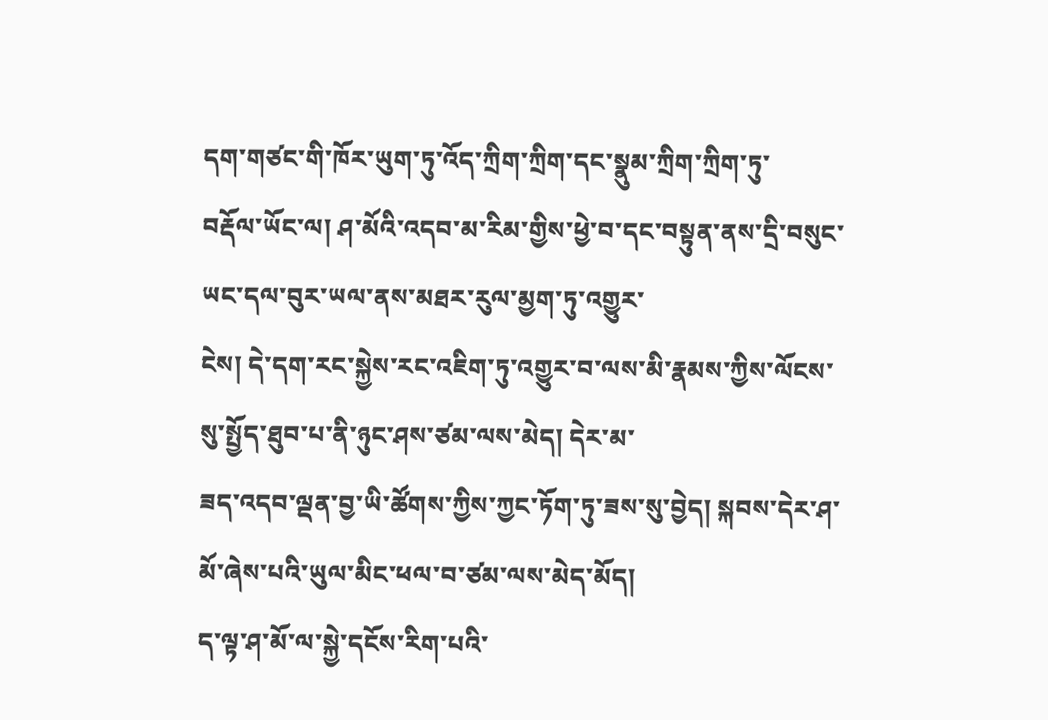དག་གཙང་གི་ཁོར་ཡུག་ཏུ་འོད་ཀྲིག་ཀྲིག་དང་སྣུམ་ཀྲིག་ཀྲིག་ཏུ་
བརྡོལ་ཡོང་ལ། ཤ་མོའི་འདབ་མ་རིམ་གྱིས་ཕྱེ་བ་དང་བསྟུན་ནས་དྲི་བསུང་ཡང་དལ་བུར་ཡལ་ནས་མཐར་རུལ་མྱག་ཏུ་འགྱུར་
ངེས། དེ་དག་རང་སྐྱེས་རང་འཇིག་ཏུ་འགྱུར་བ་ལས་མི་རྣམས་ཀྱིས་ལོངས་སུ་སྤྱོད་ཐུབ་པ་ནི་ཉུང་ཤས་ཙམ་ལས་མེད། དེར་མ་
ཟད་འདབ་ལྡན་བྱ་ཡི་ཚོགས་ཀྱིས་ཀྱང་ཏོག་ཏུ་ཟས་སུ་བྱེད། སྐབས་དེར་ཤ་མོ་ཞེས་པའི་ཡུལ་མིང་ཕལ་བ་ཙམ་ལས་མེད་མོད།
ད་ལྟ་ཤ་མོ་ལ་སྐྱེ་དངོས་རིག་པའི་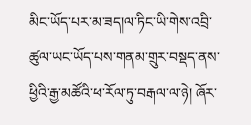མིང་ཡོད་པར་མ་ཟད།ལ་ཏིང་ཡི་གེས་འབྲི་ཚུལ་ཡང་ཡོད་པས་གནམ་གྲུར་བསྡད་ནས་ཕྱིའི་རྒྱ་མཚོའི་ཕ་རོལ་ཏུ་བརྒལ་ལ་ཉེ། ཞོར་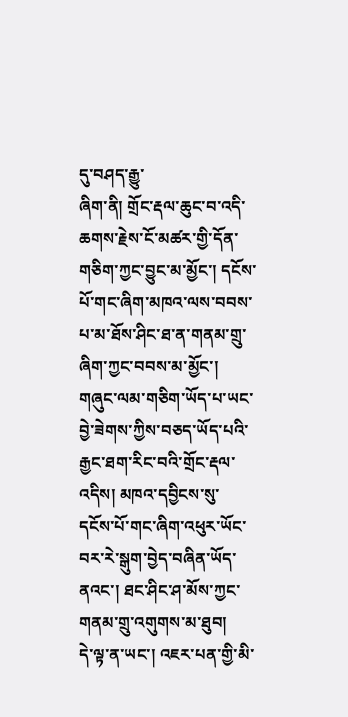དུ་བཤད་རྒྱུ་
ཞིག་ནི། གྲོང་རྡལ་ཆུང་བ་འདི་ཆགས་རྗེས་ངོ་མཚར་གྱི་དོན་གཅིག་ཀྱང་བྱུང་མ་མྱོང་། དངོས་པོ་གང་ཞིག་མཁའ་ལས་བབས་
པ་མ་ཐོས་ཤིང་ཐ་ན་གནམ་གྲུ་ཞིག་ཀྱང་བབས་མ་མྱོང་།
གཞུང་ལམ་གཅིག་ཡོད་པ་ཡང་བྱེ་ཟེགས་ཀྱིས་བཅད་ཡོད་པའི་རྒྱང་ཐག་རིང་བའི་གྲོང་རྡལ་འདིས། མཁའ་དབྱིངས་སུ་
དངོས་པོ་གང་ཞིག་འཕུར་ཡོང་བར་རེ་སྒུག་བྱེད་བཞིན་ཡོད་ནའང་། ཐང་ཤིང་ཤ་མོས་ཀྱང་གནམ་གྲུ་འགུགས་མ་ཐུབ།
དེ་ལྟ་ན་ཡང་། འཇར་པན་གྱི་མི་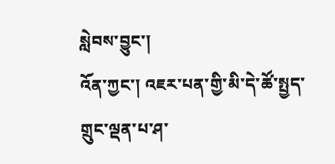སླེབས་བྱུང་།
འོན་ཀྱང་། འཇར་པན་གྱི་མི་དེ་ཚོ་སྤྱད་གྲུང་ལྡན་པ་ཤ་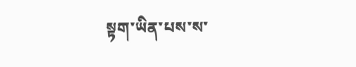སྟག་ཡིན་པས་ས་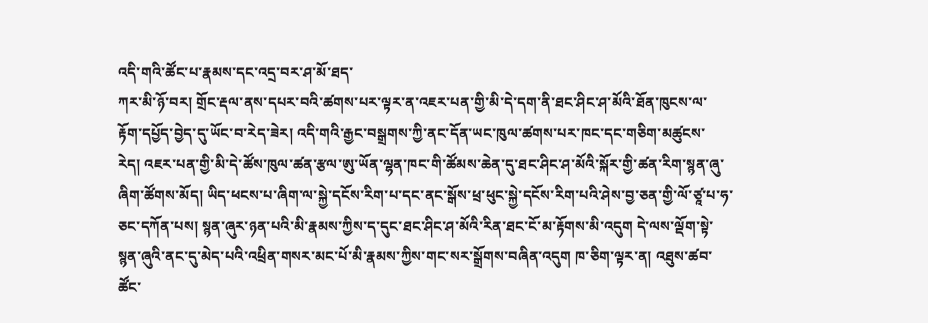འདི་གའི་ཚོང་པ་རྣམས་དང་འདྲ་བར་ཤ་མོ་ཐད་
ཀར་མི་ཉོ་བར། གྲོང་རྡལ་ནས་དཔར་བའི་ཚགས་པར་ལྟར་ན་འཇར་པན་གྱི་མི་དེ་དག་ནི་ཐང་ཤིང་ཤ་མོའི་ཐོན་ཁུངས་ལ་
རྟོག་དཔྱོད་བྱེད་དུ་ཡོང་བ་རེད་ཟེར། འདི་གའི་རྒྱང་བསྒྲགས་ཀྱི་ནང་དོན་ཡང་ཁུལ་ཚགས་པར་ཁང་དང་གཅིག་མཚུངས་
རེད། འཇར་པན་གྱི་མི་དེ་ཚོས་ཁུལ་ཚན་རྩལ་ཨུ་ཡོན་ལྷན་ཁང་གི་ཚོམས་ཆེན་དུ་ཐང་ཤིང་ཤ་མོའི་སྐོར་གྱི་ཚན་རིག་སྙན་ཞུ་
ཞིག་ཚོགས་མོད། ཡིད་ཕངས་པ་ཞིག་ལ་སྐྱེ་དངོས་རིག་པ་དང་ནང་སྒོས་ཕྲ་ཕུང་སྐྱེ་དངོས་རིག་པའི་ཤེས་བྱ་ཅན་གྱི་ལོ་ཙཱ་པ་ཧ་
ཅང་དཀོན་པས། སྙན་ཞུར་ཉན་པའི་མི་རྣམས་ཀྱིས་ད་དུང་ཐང་ཤིང་ཤ་མོའི་རིན་ཐང་ངོ་མ་རྟོགས་མི་འདུག དེ་ལས་ལྡོག་སྟེ་
སྙན་ཞུའི་ནང་དུ་མེད་པའི་འཕྲིན་གསར་མང་པོ་མི་རྣམས་ཀྱིས་གང་སར་སྒྲོགས་བཞིན་འདུག ཁ་ཅིག་ལྟར་ན། འཐུས་ཚབ་
ཚོང་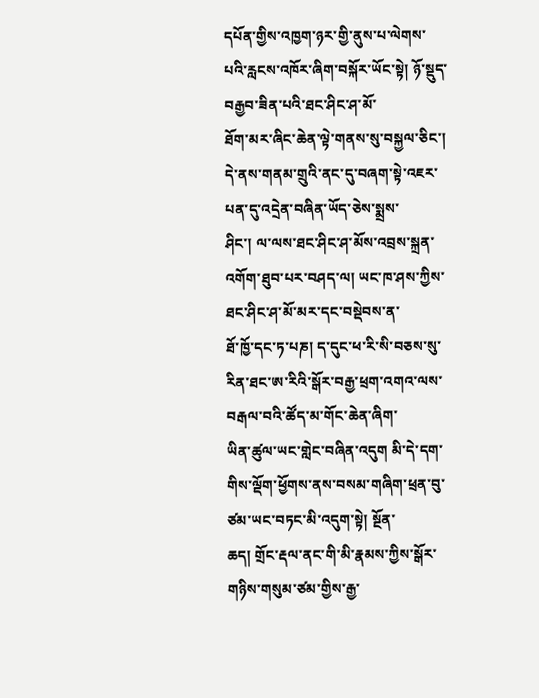དཔོན་གྱིས་འཁྱག་ཉར་གྱི་ནུས་པ་ལེགས་པའི་རླངས་འཁོར་ཞིག་བསྐོར་ཡོང་སྟེ། ཉོ་སྡུད་བརྒྱབ་ཟིན་པའི་ཐང་ཤིང་ཤ་མོ་
ཐོག་མར་ཞིང་ཆེན་ལྟེ་གནས་སུ་བསྐྱལ་ཅིང་། དེ་ནས་གནམ་གྲུའི་ནང་དུ་བཞག་སྟེ་འཇར་པན་དུ་འདྲེན་བཞིན་ཡོད་ཅེས་སྨྲས་
ཤིང་། ལ་ལས་ཐང་ཤིང་ཤ་མོས་འབྲས་སྐྲན་འགོག་ཐུབ་པར་བཤད་ལ། ཡང་ཁ་ཤས་ཀྱིས་ཐང་ཤིང་ཤ་མོ་མར་དང་བསྡེབས་ན་
ཐོ་ཁྱོ་དང་ཏ་པཎ། ད་དུང་ཕ་རི་སི་བཅས་སུ་རིན་ཐང་ཨ་རིའི་སྒོར་བརྒྱ་ཕྲག་འགའ་ལས་བརྒལ་བའི་ཚོད་མ་གོང་ཆེན་ཞིག་
ཡིན་ཚུལ་ཡང་གླེང་བཞིན་འདུག མི་དེ་དག་གིས་ལྡོག་ཕྱོགས་ནས་བསམ་གཞིག་ཕྲན་བུ་ཙམ་ཡང་བཏང་མི་འདུག་སྟེ། སྔོན་
ཆད། གྲོང་རྡལ་ནང་གི་མི་རྣམས་ཀྱིས་སྒོར་གཉིས་གསུམ་ཙམ་གྱིས་རྒྱ་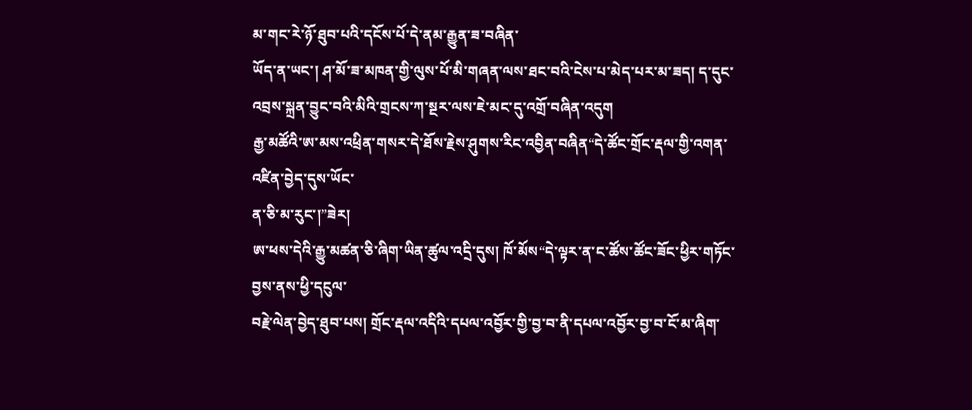མ་གང་རེ་ཉོ་ཐུབ་པའི་དངོས་པོ་དེ་ནམ་རྒྱུན་ཟ་བཞིན་
ཡོད་ན་ཡང་། ཤ་མོ་ཟ་མཁན་གྱི་ལུས་པོ་མི་གཞན་ལས་ཐང་བའི་ངེས་པ་མེད་པར་མ་ཟད། ད་དུང་འབྲས་སྐྲན་བྱུང་བའི་མིའི་གྲངས་ཀ་སྔར་ལས་ཇེ་མང་དུ་འགྲོ་བཞིན་འདུག
རྒྱ་མཚོའི་ཨ་མས་འཕྲིན་གསར་དེ་ཐོས་རྗེས་ཤུགས་རིང་འབྱིན་བཞིན“དེ་ཚོང་གྲོང་རྡལ་གྱི་འགན་འཛིན་བྱེད་དུས་ཡོང་
ན་ཅི་མ་རུང་།”ཟེར།
ཨ་ཕས་དེའི་རྒྱུ་མཚན་ཅི་ཞིག་ཡིན་ཚུལ་འདྲི་དུས། ཁོ་མོས“དེ་ལྟར་ན་ང་ཚོས་ཚོང་ཟོང་ཕྱིར་གཏོང་བྱས་ནས་ཕྱི་དངུལ་
བརྗེ་ལེན་བྱེད་ཐུབ་པས། གྲོང་རྡལ་འདིའི་དཔལ་འབྱོར་གྱི་བྱ་བ་ནི་དཔལ་འབྱོར་བྱ་བ་ངོ་མ་ཞིག་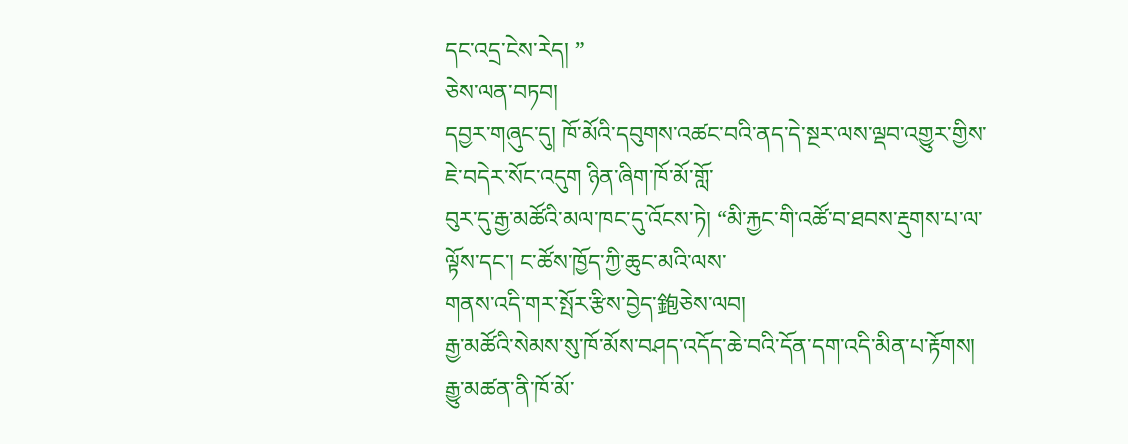དང་འདྲ་ངེས་རེད། ”
ཅེས་ལན་བཏབ།
དབྱར་གཞུང་དུ། ཁོ་མོའི་དབུགས་འཚང་བའི་ནད་དེ་སྔར་ལས་ལྡབ་འགྱུར་གྱིས་ཇེ་བདེར་སོང་འདུག ཉིན་ཞིག་ཁོ་མོ་གློ་
བུར་དུ་རྒྱ་མཚོའི་མལ་ཁང་དུ་འོངས་ཏེ། “མི་རྐྱང་གི་འཚོ་བ་ཐབས་རྡུགས་པ་ལ་ལྟོས་དང་། ང་ཚོས་ཁྱོད་ཀྱི་ཆུང་མའི་ལས་
གནས་འདི་གར་སྤོར་རྩིས་བྱེད་鉋ཅེས་ལབ།
རྒྱ་མཚོའི་སེམས་སུ་ཁོ་མོས་བཤད་འདོད་ཆེ་བའི་དོན་དག་འདི་མིན་པ་རྟོགས། རྒྱུ་མཚན་ནི་ཁོ་མོ་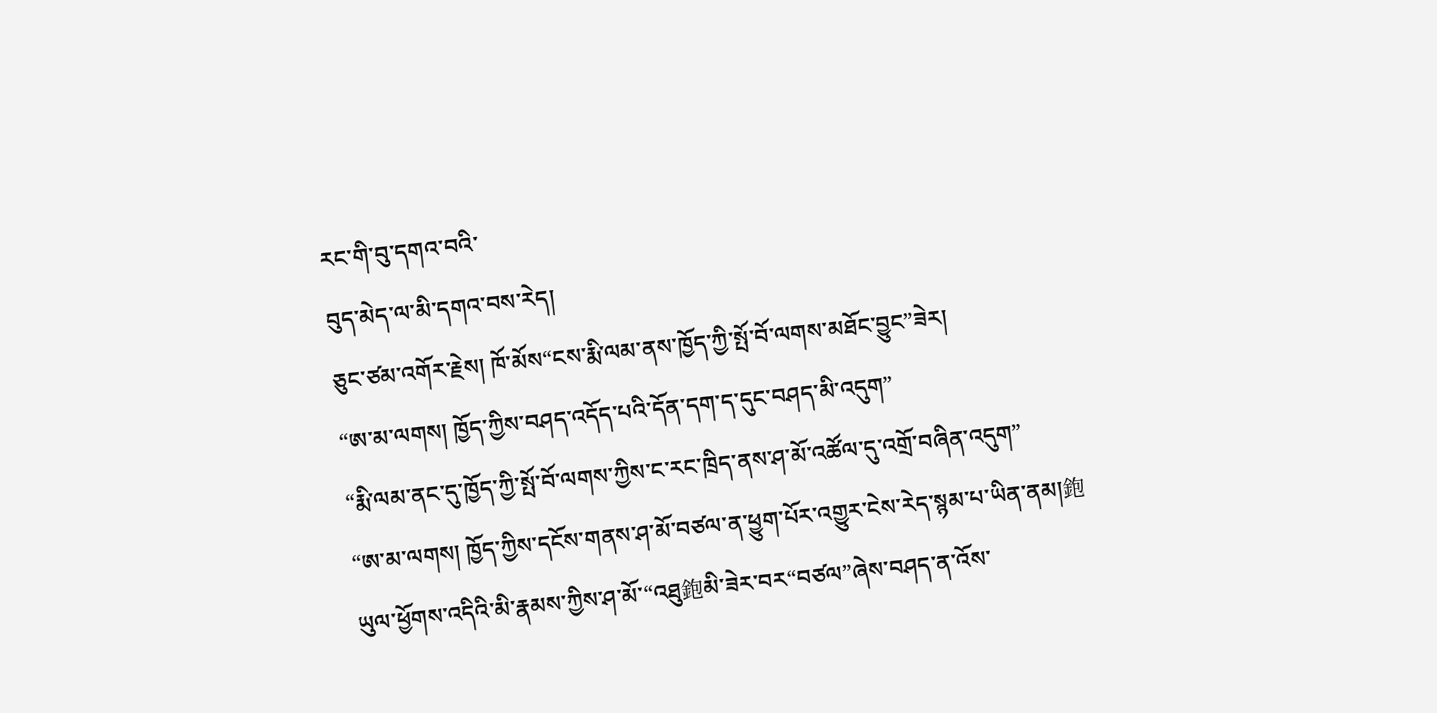རང་གི་བུ་དགའ་བའི་
བུད་མེད་ལ་མི་དགའ་བས་རེད།
ཅུང་ཙམ་འགོར་རྗེས། ཁོ་མོས“ངས་རྨི་ལམ་ནས་ཁྱོད་ཀྱི་སྤོ་བོ་ལགས་མཐོང་བྱུང”ཟེར།
“ཨ་མ་ལགས། ཁྱོད་ཀྱིས་བཤད་འདོད་པའི་དོན་དག་ད་དུང་བཤད་མི་འདུག”
“རྨི་ལམ་ནང་དུ་ཁྱོད་ཀྱི་སྤོ་བོ་ལགས་ཀྱིས་ང་རང་ཁྲིད་ནས་ཤ་མོ་འཚོལ་དུ་འགྲོ་བཞིན་འདུག”
“ཨ་མ་ལགས། ཁྱོད་ཀྱིས་དངོས་གནས་ཤ་མོ་བཙལ་ན་ཕྱུག་པོར་འགྱུར་ངེས་རེད་སྙམ་པ་ཡིན་ནམ།鉋
ཡུལ་ཕྱོགས་འདིའི་མི་རྣམས་ཀྱིས་ཤ་མོ་“འཐུ鉋མི་ཟེར་བར“བཙལ”ཞེས་བཤད་ན་འོས་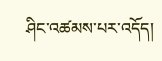ཤིང་འཚམས་པར་འདོད།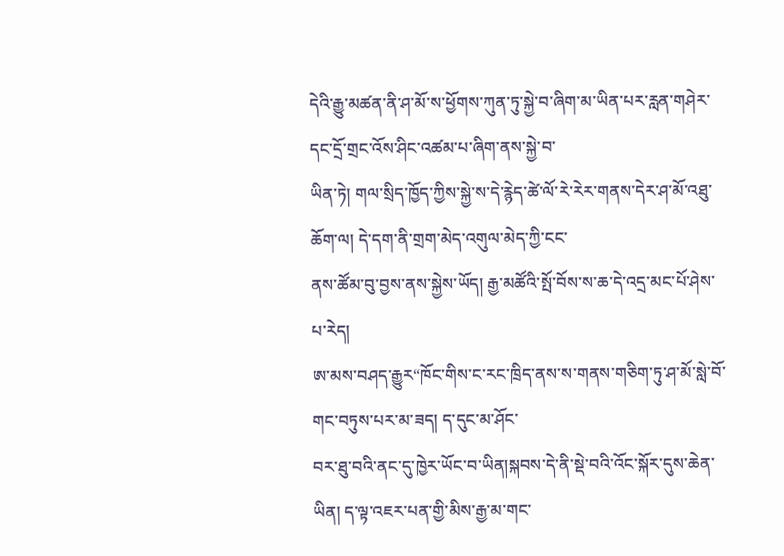དེའི་རྒྱུ་མཚན་ནི་ཤ་མོ་ས་ཕྱོགས་ཀུན་ཏུ་སྐྱེ་བ་ཞིག་མ་ཡིན་པར་རླན་གཤེར་དང་དྲོ་གྲང་འོས་ཤིང་འཚམ་པ་ཞིག་ནས་སྐྱེ་བ་
ཡིན་ཏེ། གལ་སྲིད་ཁྱོད་ཀྱིས་སྐྱེ་ས་དེ་རྙེད་ཚེ་ལོ་རེ་རེར་གནས་དེར་ཤ་མོ་འཐུ་ཆོག་ལ། དེ་དག་ནི་གྲག་མེད་འགུལ་མེད་ཀྱི་ངང་
ནས་ཚོམ་བུ་བྱས་ནས་སྐྱེས་ཡོད། རྒྱ་མཚོའི་སྤོ་བོས་ས་ཆ་དེ་འདྲ་མང་པོ་ཤེས་པ་རེད།
ཨ་མས་བཤད་རྒྱུར“ཁོང་གིས་ང་རང་ཁྲིད་ནས་ས་གནས་གཅིག་ཏུ་ཤ་མོ་སླེ་བོ་གང་བཏུས་པར་མ་ཟད། ད་དུང་མ་ཤོང་
བར་ཐུ་བའི་ནང་དུ་ཁྱེར་ཡོང་བ་ཡིན།སྐབས་དེ་ནི་སྡེ་བའི་འོང་སྐོར་དུས་ཆེན་ཡིན། ད་ལྟ་འཇར་པན་གྱི་མིས་རྒྱ་མ་གང་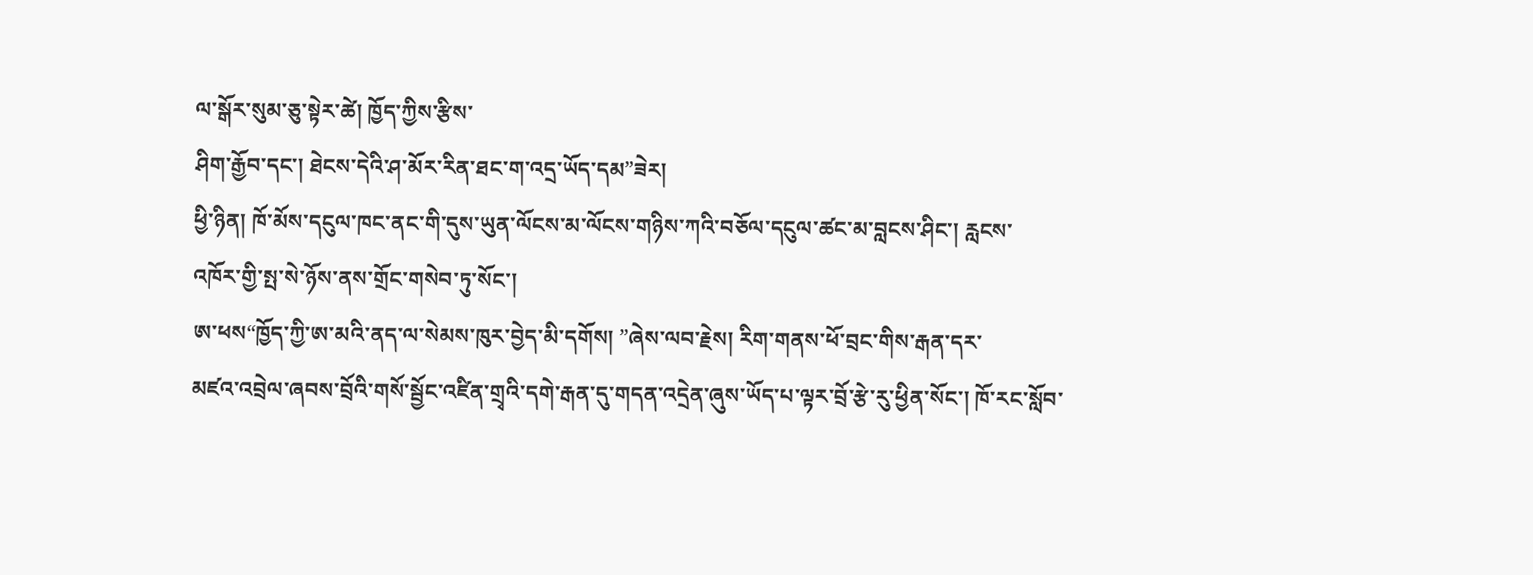ལ་སྒོར་སུམ་ཅུ་སྟེར་ཚེ། ཁྱོད་ཀྱིས་རྩིས་
ཤིག་རྒྱོབ་དང་། ཐེངས་དེའི་ཤ་མོར་རིན་ཐང་ག་འདྲ་ཡོད་དམ”ཟེར།
ཕྱི་ཉིན། ཁོ་མོས་དངུལ་ཁང་ནང་གི་དུས་ཡུན་ལོངས་མ་ལོངས་གཉིས་ཀའི་བཅོལ་དངུལ་ཚང་མ་བླངས་ཤིང་། རླངས་
འཁོར་གྱི་སྤ་སེ་ཉོས་ནས་གྲོང་གསེབ་ཏུ་སོང་།
ཨ་ཕས“ཁྱོད་ཀྱི་ཨ་མའི་ནད་ལ་སེམས་ཁུར་བྱེད་མི་དགོས། ”ཞེས་ལབ་རྗེས། རིག་གནས་ཕོ་བྲང་གིས་རྒན་དར་
མཛའ་འབྲེལ་ཞབས་བྲོའི་གསོ་སྦྱོང་འཛིན་གྲྭའི་དགེ་རྒན་དུ་གདན་འདྲེན་ཞུས་ཡོད་པ་ལྟར་བྲོ་རྩེ་རུ་ཕྱིན་སོང་། ཁོ་རང་སློབ་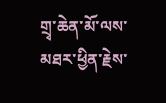གྲྭ་ཆེན་མོ་ལས་མཐར་ཕྱིན་རྗེས་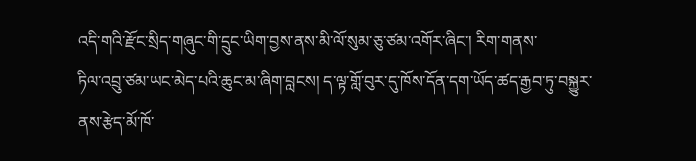འདི་གའི་རྫོང་སྲིད་གཞུང་གི་དྲུང་ཡིག་བྱས་ནས་མི་ལོ་སུམ་ཅུ་ཙམ་འགོར་ཞིང་། རིག་གནས་
ཏིལ་འབྲུ་ཙམ་ཡང་མེད་པའི་ཆུང་མ་ཞིག་བླངས། ད་ལྟ་གློ་བུར་དུ་ཁོས་དོན་དག་ཡོད་ཚད་རྒྱབ་ཏུ་བསྐྱུར་ནས་རྩེད་མོ་ཁོ་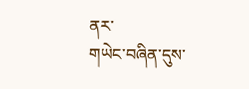ནར་
གཡེང་བཞིན་དུས་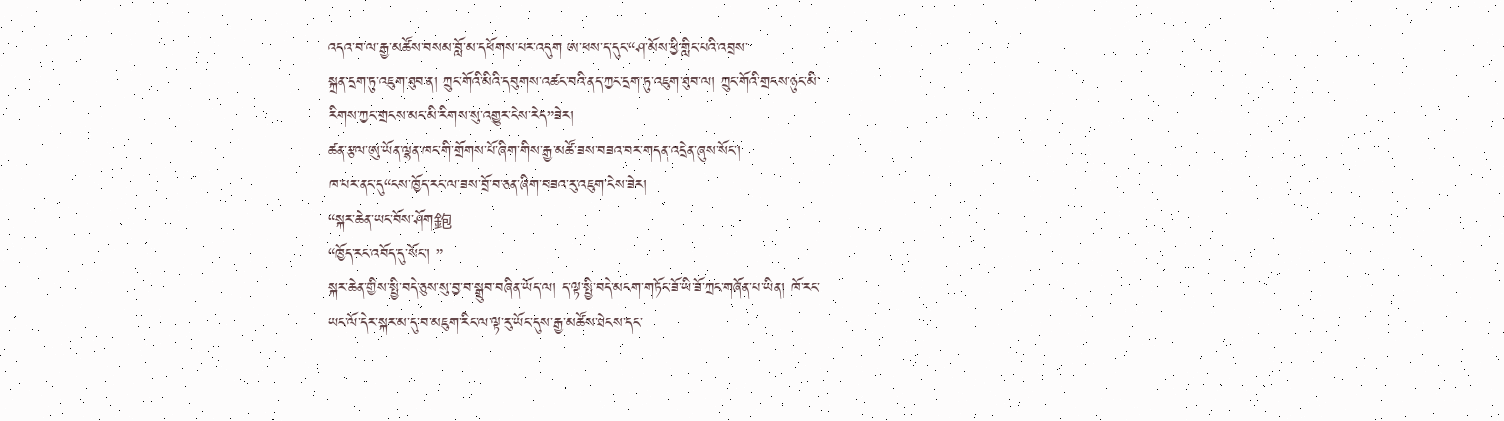འདའ་བ་ལ་རྒྱ་མཚོས་བསམ་བློ་མ་དཕོགས་པར་འདུག ཨ་ཕས་ད་དུང་“ཤ་མོས་ཕྱི་གླིང་པའི་འབྲས་
སྐྲན་དྲག་ཏུ་འཇུག་ཐུབ་ན། ཀྲུང་གོའི་མིའི་དབུགས་འཚང་བའི་ནད་ཀྱང་དྲག་ཏུ་འཇུག་ཐུབ་ལ། ཀྲུང་གོའི་གྲངས་ཉུང་མི་
རིགས་ཀྱང་གྲངས་མང་མི་རིགས་སུ་འགྱུར་ངེས་རེད”ཟེར།
ཚན་རྩལ་ཨུ་ཡོན་ལྷན་ཁང་གི་གྲོགས་པོ་ཞིག་གིས་རྒྱ་མཚོ་ཟས་བཟའ་བར་གདན་འདྲེན་ཞུས་སོང་།
ཁ་པར་ནང་དུ“ངས་ཁྱོད་རང་ལ་ཟས་བྲོ་བ་ཅན་ཞིག་བཟའ་རུ་འཇུག་ངེས་ཟེར།
“སྐར་ཆེན་ཡང་བོས་ཤོག鉋
“ཁྱོད་རང་འབོད་དུ་སོང་། ”
སྐར་ཆེན་གྱིས་སྤྱི་བདེ་ཅུས་སུ་བྱ་བ་སྒྲུབ་བཞིན་ཡོད་ལ། ད་ལྟ་སྤྱི་བདེ་མངག་གཏོང་ཟོ་ཡི་ཟོ་ཀྲང་གཞོན་པ་ཡིན། ཁོ་རང་
ཡང་ལོ་དེར་སྐར་མ་དུ་བ་མཇུག་རིང་ལ་ལྟ་རུ་ཡོང་དུས་རྒྱ་མཚོས་ཐེངས་དང་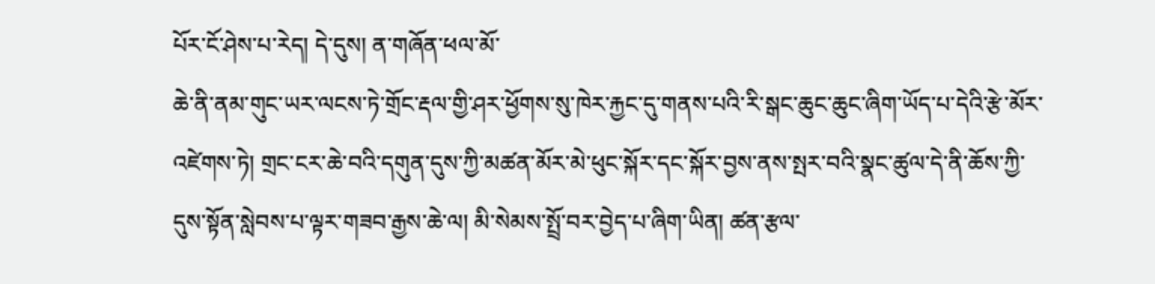པོར་ངོ་ཤེས་པ་རེད། དེ་དུས། ན་གཞོན་ཕལ་མོ་
ཆེ་ནི་ནམ་གུང་ཡར་ལངས་ཏེ་གྲོང་རྡལ་གྱི་ཤར་ཕྱོགས་སུ་ཁེར་རྐྱང་དུ་གནས་པའི་རི་སྒང་ཆུང་ཆུང་ཞིག་ཡོད་པ་དེའི་རྩེ་མོར་
འཛེགས་ཏེ། གྲང་ངར་ཆེ་བའི་དགུན་དུས་ཀྱི་མཚན་མོར་མེ་ཕུང་སྐོར་དང་སྐོར་བྱས་ནས་སྤར་བའི་སྣང་ཚུལ་དེ་ནི་ཆོས་ཀྱི་
དུས་སྟོན་སླེབས་པ་ལྟར་གཟབ་རྒྱས་ཆེ་ལ། མི་སེམས་སྤྲོ་བར་བྱེད་པ་ཞིག་ཡིན། ཚན་རྩལ་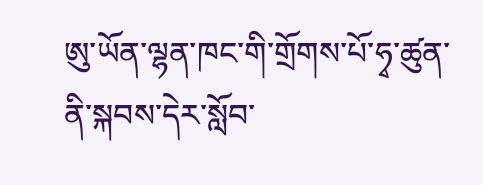ཨུ་ཡོན་ལྷན་ཁང་གི་གྲོགས་པོ་ཧྭ་ཚུན་
ནི་སྐབས་དེར་སློབ་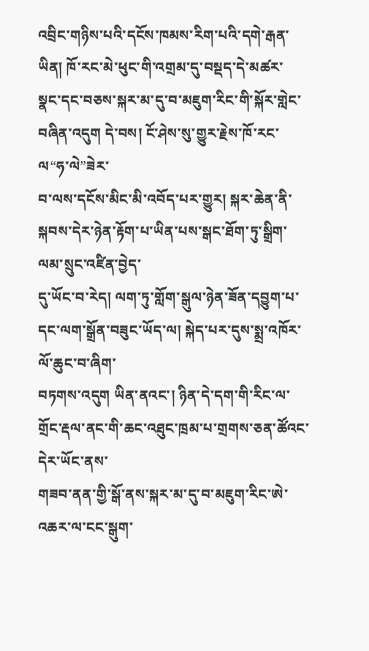འབྲིང་གཉིས་པའི་དངོས་ཁམས་རིག་པའི་དགེ་རྒན་ཡིན། ཁོ་རང་མེ་ཕུང་གི་འགྲམ་དུ་བསྡད་དེ་མཚར་
སྣང་དང་བཅས་སྐར་མ་དུ་བ་མཇུག་རིང་གི་སྐོར་གླེང་བཞིན་འདུག དེ་བས། ངོ་ཤེས་སུ་གྱུར་རྗེས་ཁོ་རང་ལ“ཧ་ལེ”ཟེར་
བ་ལས་དངོས་མིང་མི་འབོད་པར་གྱུར། སྐར་ཆེན་ནི་སྐབས་དེར་ཉེན་རྟོག་པ་ཡིན་པས་སྒང་ཐོག་ཏུ་སྒྲིག་ལམ་སྲུང་འཛིན་བྱེད་
དུ་ཡོང་བ་རེད། ལག་ཏུ་གློག་སྒུལ་ཉེན་ཟོན་དབྱུག་པ་དང་ལག་སྒྲོན་བཟུང་ཡོད་ལ། སྐེད་པར་དུས་སྨྲ་འཁོར་ལོ་ཆུང་བ་ཞིག་
བཏགས་འདུག ཡིན་ནའང་། ཉིན་དེ་དག་གི་རིང་ལ་གྲོང་རྡལ་ནང་གི་ཆང་འཐུང་ཁྲམ་པ་གྲགས་ཅན་ཚོའང་དེར་ཡོང་ནས་
གཟབ་ནན་གྱི་སྒོ་ནས་སྐར་མ་དུ་བ་མཇུག་རིང་ཨེ་འཆར་ལ་ངང་སྒུག་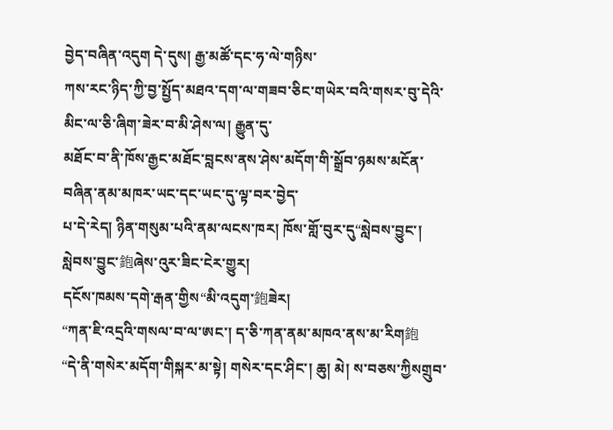བྱེད་བཞིན་འདུག དེ་དུས། རྒྱ་མཚོ་དང་ཧ་ལེ་གཉིས་
ཀས་རང་ཉིད་ཀྱི་བྱ་སྤྱོད་མཐའ་དག་ལ་གཟབ་ཅིང་གཡེར་བའི་གསར་བུ་དེའི་མིང་ལ་ཅི་ཞིག་ཟེར་བ་མི་ཤེས་ལ། རྒྱུན་དུ་
མཐོང་བ་ནི་ཁོས་རྒྱང་མཐོང་བླངས་ནས་ཤེས་མདོག་གི་སྒྲོབ་ཉམས་མངོན་བཞིན་ནམ་མཁར་ཡང་དང་ཡང་དུ་ལྟ་བར་བྱེད་
པ་དེ་རེད། ཉིན་གསུམ་པའི་ནམ་ལངས་ཁར། ཁོས་གློ་བུར་དུ“སླེབས་བྱུང་། སླེབས་བྱུང་鉋ཞེས་འུར་ཟིང་ངེར་གྱུར།
དངོས་ཁམས་དགེ་རྒན་གྱིས“མི་འདུག་鉋ཟེར།
“ཀན་ཇི་འདྲའི་གསལ་བ་ལ་ཨང་། ད་ཅི་ཀན་ནམ་མཁའ་ནས་མ་རིག鉋
“དེ་ནི་གསེར་མདོག་གིསྐར་མ་སྟེ། གསེར་དང་ཤིང་། ཆུ། མེ། ས་བཅས་ཀྱིསགྲུབ་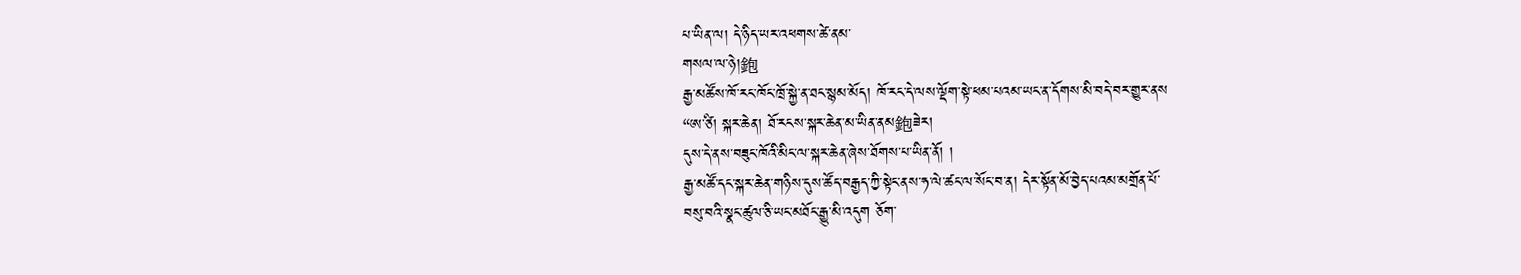པ་ཡིན་ལ། དེ་ཉིད་ཡར་འཕགས་ཚེ་ནམ་
གསལ་ལ་ཉེ།鉋
རྒྱ་མཚོས་ཁོ་རང་ཁོང་ཁྲོ་སྐྱེ་ན་ཐང་སྙམ་མོད། ཁོ་རང་དེ་ལས་ལྡོག་སྟེ་ཕམ་པའམ་ཡང་ན་དོགས་མི་བདེ་བར་གྱུར་ནས
“ཨ་ཙི། སྐར་ཆེན། ཐོ་རངས་སྐར་ཆེན་མ་ཡིན་ནམ鉋ཟེར།
དུས་དེ་ནས་བཟུང་ཁོའི་མིང་ལ་སྐར་ཆེན་ཞེས་ཐོགས་པ་ཡིན་ནོ། །
རྒྱ་མཚོ་དང་སྐར་ཆེན་གཉིས་དུས་ཚོད་བརྒྱད་ཀྱི་སྟེང་ནས་ཧ་ལེ་ཚང་ལ་སོང་བ་ན། དེར་སྟོན་མོ་བྱེད་པའམ་མགྲོན་པོ་
བསུ་བའི་སྣང་ཚུལ་ཅི་ཡང་མཐོང་རྒྱུ་མི་འདུག ཅོག་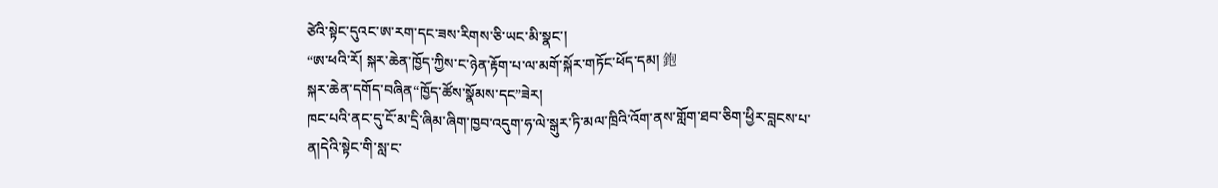ཙེའི་སྟེང་དུའང་ཨ་རག་དང་ཟས་རིགས་ཅི་ཡང་མི་སྣང་།
“ཨ་ཕའི་རོ། སྐར་ཆེན་ཁྱོད་ཀྱིས་ང་ཉེན་རྟོག་པ་ལ་མགོ་སྐོར་གཏོང་ཕོད་དམ། 鉋
སྐར་ཆེན་དགོད་བཞིན“ཁྱོད་ཚོས་སྣོམས་དང”ཟེར།
ཁང་པའི་ནང་དུ་ངོ་མ་དྲི་ཞིམ་ཞིག་ཁྱབ་འདུག་ཧ་ལེ་སྒུར་ཏི་མལ་ཁྲིའི་འོག་ནས་གློག་ཐབ་ཅིག་ཕྱིར་བླངས་པ་ན།དེའི་སྟེང་གི་སླ་ང་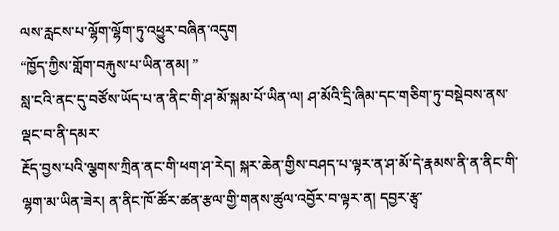ལས་རླངས་པ་ལྷོག་ལྷོག་ཏུ་འཕྱུར་བཞིན་འདུག
“ཁྱོད་ཀྱིས་གློག་བརྐུས་པ་ཡིན་ནམ། ”
སླ་ངའི་ནང་དུ་བཙོས་ཡོད་པ་ན་ནིང་གི་ཤ་མོ་སྐམ་པོ་ཡིན་ལ། ཤ་མོའི་དྲི་ཞིམ་དང་གཅིག་ཏུ་བསྡེབས་ནས་ལྡང་བ་ནི་དམར་
རྔོད་བྱས་པའི་ལྕགས་ཀྲིན་ནང་གི་ཕག་ཤ་རེད། སྐར་ཆེན་གྱིས་བཤད་པ་ལྟར་ན་ཤ་མོ་དེ་རྣམས་ནི་ན་ནིང་གི་ལྷག་མ་ཡིན་ཟེར། ན་ནིང་ཁོ་ཚོར་ཚན་རྩལ་གྱི་གནས་ཚུལ་འབྱོར་བ་ལྟར་ན། དབྱར་རྩྭ་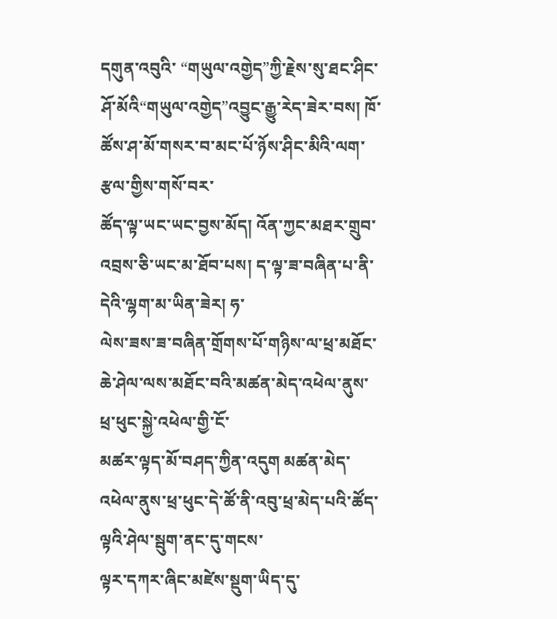དགུན་འབུའི་ “གཡུལ་འགྱེད”ཀྱི་རྗེས་སུ་ཐང་ཤིང་
ཤོ་མོའི“གཡུལ་འགྱེད”འབྱུང་རྒྱུ་རེད་ཟེར་བས། ཁོ་ཚོས་ཤ་མོ་གསར་བ་མང་པོ་ཉོས་ཤིང་མིའི་ལག་རྩལ་གྱིས་གསོ་བར་
ཚོད་ལྟ་ཡང་ཡང་བྱས་མོད། འོན་ཀྱང་མཐར་གྲུབ་འབྲས་ཅི་ཡང་མ་ཐོབ་པས། ད་ལྟ་ཟ་བཞིན་པ་ནི་དེའི་ལྷག་མ་ཡིན་ཟེར། ཧ་
ལེས་ཟས་ཟ་བཞིན་གྲོགས་པོ་གཉིས་ལ་ཕྲ་མཐོང་ཆེ་ཤེལ་ལས་མཐོང་བའི་མཚན་མེད་འཕེལ་ནུས་ཕྲ་ཕུང་སྐྱེ་འཕེལ་གྱི་ངོ་
མཚར་ལྟད་མོ་བཤད་ཀྱིན་འདུག མཚན་མེད་འཕེལ་ནུས་ཕྲ་ཕུང་དེ་ཚོ་ནི་འབུ་ཕྲ་མེད་པའི་ཚོད་ལྟའི་ཤེལ་སྦུག་ནང་དུ་གངས་
ལྟར་དཀར་ཞིང་མཛེས་སྡུག་ཡིད་དུ་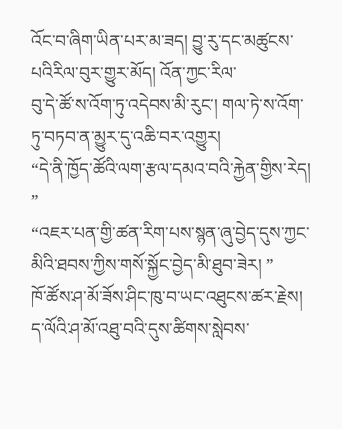འོང་བ་ཞིག་ཡིན་པར་མ་ཟད། བྱུ་རུ་དང་མཚུངས་པའིརིལ་བུར་གྱུར་མོད། འོན་ཀྱང་རིལ་
བུ་དེ་ཚོ་ས་འོག་ཏུ་འདེབས་མི་རུང་། གལ་ཏེ་ས་འོག་ཏུ་བཏབ་ན་མྱུར་དུ་འཆི་བར་འགྱུར།
“དེ་ནི་ཁྱོད་ཚོའི་ལག་རྩལ་དམའ་བའི་རྐྱེན་གྱིས་རེད། ”
“འཇར་པན་གྱི་ཚན་རིག་པས་སྙན་ཞུ་བྱེད་དུས་ཀྱང་མིའི་ཐབས་ཀྱིས་གསོ་སྐྱོང་བྱེད་མི་ཐུབ་ཟེར། ”
ཁོ་ཚོས་ཤ་མོ་ཟོས་ཤིང་ཁུ་བ་ཡང་འཐུངས་ཚར་རྗེས། ད་ལོའི་ཤ་མོ་འཐུ་བའི་དུས་ཚིགས་སླེབས་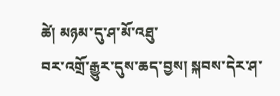ཚེ། མཉམ་དུ་ཤ་མོ་འཐུ་
བར་འགྲོ་རྒྱུར་དུས་ཆད་བྱས། སྐབས་དེར་ཤ་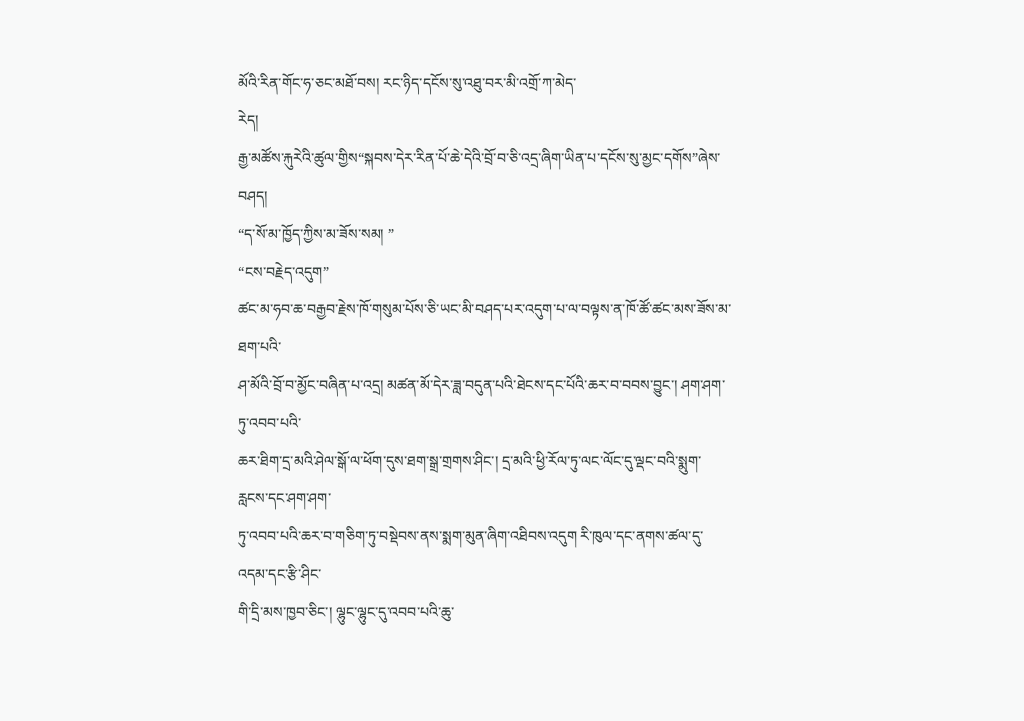མོའི་རིན་གོང་ཧ་ཅང་མཐོ་བས། རང་ཉིད་དངོས་སུ་འཐུ་བར་མི་འགྲོ་ཀ་མེད་
རེད།
རྒྱ་མཚོས་རྐུརེའི་ཚུལ་གྱིས“སྐབས་དེར་རིན་པོ་ཆེ་དེའི་བྲོ་བ་ཅི་འདྲ་ཞིག་ཡིན་པ་དངོས་སུ་མྱང་དགོས”ཞེས་བཤད།
“ད་སོ་མ་ཁྱོད་ཀྱིས་མ་ཟོས་སམ། ”
“ངས་བརྗེད་འདུག”
ཚང་མ་ཧབ་ཆ་བརྒྱབ་རྗེས་ཁོ་གསུམ་པོས་ཅི་ཡང་མི་བཤད་པར་འདུག་པ་ལ་བལྟས་ན་ཁོ་ཚོ་ཚང་མས་ཟོས་མ་ཐག་པའི་
ཤ་མོའི་བྲོ་བ་མྱོང་བཞིན་པ་འདྲ། མཚན་མོ་དེར་ཟླ་བདུན་པའི་ཐེངས་དང་པོའི་ཆར་བ་བབས་བྱུང་། ཤག་ཤག་ཏུ་འབབ་པའི་
ཆར་ཐིག་དྲ་མའི་ཤེལ་སྒོ་ལ་ཕོག་དུས་ཐག་སྒྲ་གྲགས་ཤིང་། དྲ་མའི་ཕྱི་རོལ་ཏུ་ལང་ལོང་དུ་ལྡང་བའི་སྨུག་རླངས་དང་ཤག་ཤག་
ཏུ་འབབ་པའི་ཆར་བ་གཅིག་ཏུ་བསྡེབས་ནས་སྨག་མུན་ཞིག་འཐིབས་འདུག རི་ཁུལ་དང་ནགས་ཚལ་དུ་འདམ་དང་རྩི་ཤིང་
གི་དྲི་མས་ཁྱབ་ཅིང་། ལྷུང་ལྷུང་དུ་འབབ་པའི་ཆུ་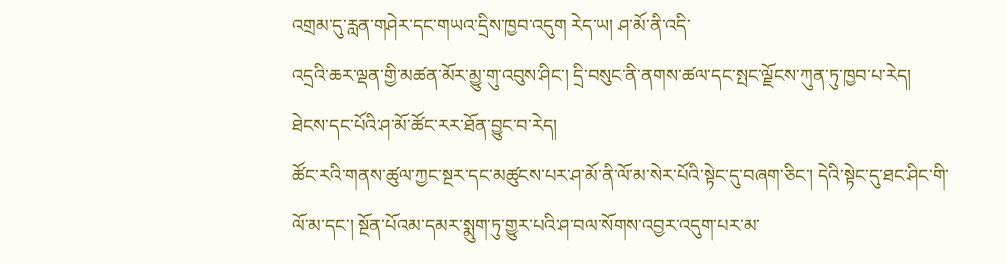འགྲམ་དུ་རླན་གཤེར་དང་གཡའ་དྲིས་ཁྱབ་འདུག རེད་ཡ། ཤ་མོ་ནི་འདི་
འདྲའི་ཆར་ལྡན་གྱི་མཚན་མོར་མྱུ་གུ་འབུས་ཤིང་། དྲི་བསུང་ནི་ནགས་ཚལ་དང་སྤང་ལྗོངས་ཀུན་ཏུ་ཁྱབ་པ་རེད།
ཐེངས་དང་པོའི་ཤ་མོ་ཚོང་རར་ཐོན་བྱུང་བ་རེད།
ཚོང་རའི་གནས་ཚུལ་ཀྱང་སྔར་དང་མཚུངས་པར་ཤ་མོ་ནི་ལོ་མ་སེར་པོའི་སྟེང་དུ་བཞག་ཅིང་། དེའི་སྟེང་དུ་ཐང་ཤིང་གི་
ལོ་མ་དང་། སྔོན་པོའམ་དམར་སྨུག་ཏུ་གྱུར་པའི་ཤ་བལ་སོགས་འབྱར་འདུག་པར་མ་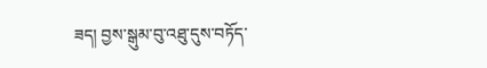ཟད། བྱས་སྒུམ་བུ་འཐུ་དུས་བཏོད་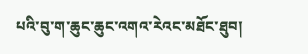པའི་བུ་ག་ཆུང་ཆུང་འགའ་རེའང་མཐོང་ཐུབ།